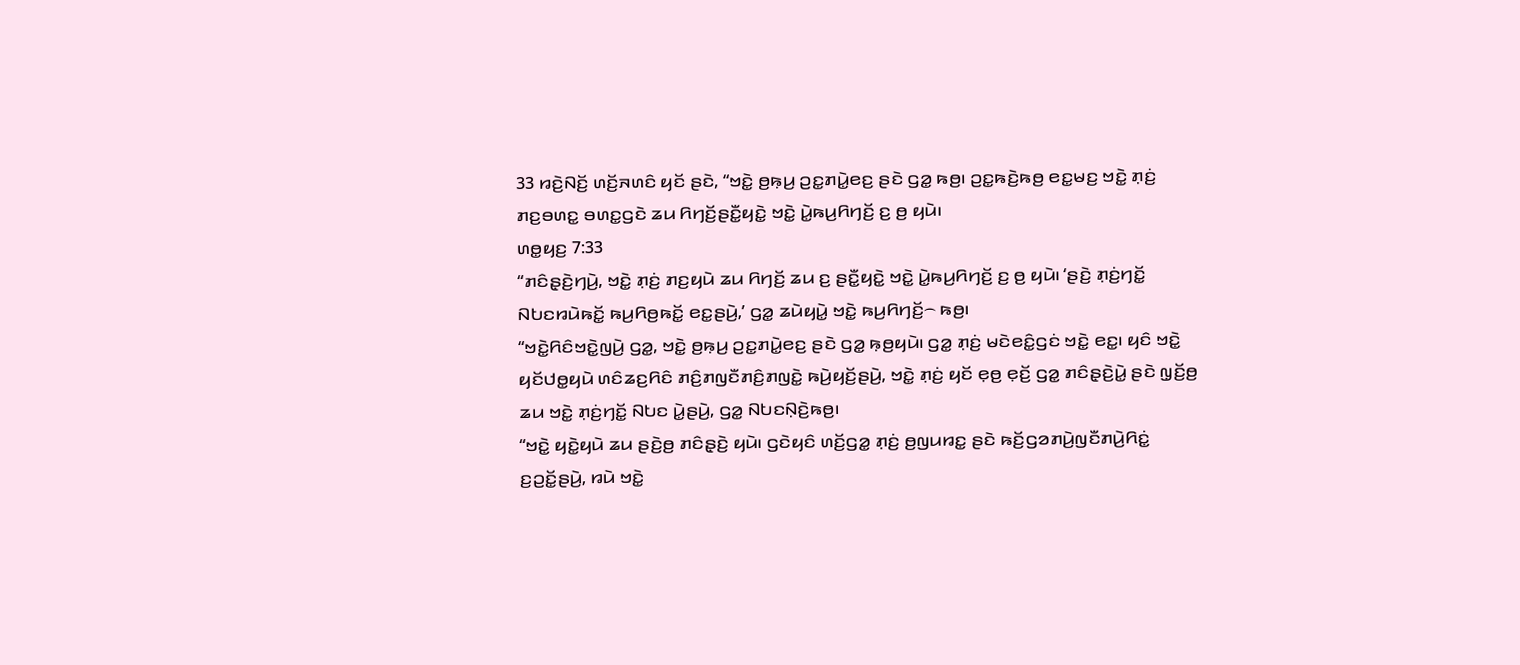33 ꤙꤢꤧ꤬ꤡꤢꤩ꤬ ꤛꤢꤩ꤬ꤏꤛꤢꤨ ꤟꤢꤩ ꤔꤢꤧ, “ꤠꤢꤧ꤭ ꤥ꤬ꤒ꤫ꤣ꤬ ꤑꤢ꤭ꤊꤣꤧ꤭ꤕꤢ꤬ ꤔꤢꤧ ꤞꤤ꤭ ꤒꤥ꤬꤯ ꤑꤢ꤭ꤒꤢꤧ꤬ꤒꤥ꤬ ꤕꤢ꤭ꤗꤢ꤬ ꤠꤢꤧ꤭ ꤊ꤫ꤢꤦ꤬ ꤊꤢ꤬ꤋꤛꤢ꤭ ꤋꤛꤢ꤭ꤞꤢꤧ ꤘꤣ ꤖꤚꤢꤩ꤬ꤔꤢꤪ꤭ꤟꤢꤧ꤭ ꤠꤢꤧ꤭ ꤣꤧ꤭ꤒꤣ꤬ꤖꤚꤢꤩ꤬ ꤢ꤬ ꤥ꤬ ꤟꤣꤧ꤯
ꤛꤥ꤭ꤟꤢ꤬ 7:33
“ꤊꤢꤨꤔ꤫ꤢꤧ꤬ꤚꤣꤧ꤬, ꤠꤢꤧ꤭ ꤊ꤫ꤢꤦ꤬ ꤊꤢ꤬ꤟꤣꤧ ꤘꤣ ꤖꤚꤢꤩ꤬ ꤘꤣ ꤢ꤬ ꤔꤢꤪ꤭ꤟꤢꤧ꤭ ꤠꤢꤧ꤭ ꤣꤧ꤭ꤒꤣ꤬ꤖꤚꤢꤩ꤬ ꤢ꤬ ꤥ꤬ ꤟꤣꤧ꤯ ‘ꤔꤢꤧ꤬ ꤊ꤫ꤢꤦ꤬ꤚꤢꤩ꤭ ꤡꤝꤢꤙꤣꤧꤒꤢꤩ꤭ ꤒꤣ꤬ꤖꤥ꤬ꤒꤢꤩ꤭ ꤕꤢ꤭ꤔꤣꤧ꤬,’ ꤞꤤ꤭ ꤘꤣꤧꤟꤣꤧ꤭ ꤠꤢꤧ꤭ ꤒꤣ꤬ꤖꤚꤢꤩ꤬꤮ ꤒꤥ꤬꤯
“ꤠꤢꤧ꤭ꤖꤢꤨꤠꤢꤧ꤭ꤜꤣꤧ꤬ ꤞꤤ꤭, ꤠꤢꤧ꤭ ꤥ꤬ꤒ꤫ꤣ꤬ ꤑꤢ꤭ꤊꤣꤧ꤭ꤕꤢ꤬ ꤔꤢꤧ ꤞꤤ꤭ ꤒ꤫ꤥ꤬ꤟꤣꤧ꤯ ꤞꤤ꤭ ꤊ꤫ꤢꤦ꤬ ꤗꤢꤧꤕꤢꤨ꤭ꤞꤢꤦ ꤠꤢꤧ꤭ ꤕꤢ꤭꤯ ꤟꤢꤨ ꤠꤢꤧ꤭ ꤟꤢꤩꤓꤥ꤭ꤟꤣꤧ ꤛꤢꤨꤘꤢ꤬ꤖꤢꤨ ꤊꤢꤨ꤬ꤊꤜꤢꤪꤊꤢꤨ꤬ꤊꤜꤢꤧ꤭ ꤒꤣꤧ꤬ꤟꤢꤩ꤬ꤔꤣꤧ꤬, ꤠꤢꤧ꤭ ꤊ꤫ꤢꤦ꤬ ꤟꤢꤩ ꤕ꤫ꤥ꤬ ꤕ꤫ꤢꤩ꤬ ꤞꤤ꤭ ꤊꤢꤨꤔ꤫ꤢꤧ꤬ꤣꤧ꤭ ꤔꤢꤧ ꤜ꤫ꤢꤩ꤬ꤥ꤬ ꤘꤣ ꤠꤢꤧ꤭ ꤊ꤫ꤢꤦ꤬ꤚꤢꤩ꤭ ꤡꤝꤢ ꤣꤧ꤭ꤔꤣꤧ꤬, ꤞꤤ꤭ ꤡꤝꤢꤡ꤫ꤢꤧ꤬ꤒꤥ꤬꤯
“ꤠꤢꤧ꤭ ꤟꤢꤧ꤭ꤟꤣꤧ ꤘꤣ ꤔꤢꤧ꤬ꤥ꤬ ꤊꤢꤨꤔ꤫ꤢꤧ꤬ ꤟꤣꤧ꤯ ꤞꤢꤧꤟꤢꤨ ꤛꤢꤩ꤬ꤞꤤ꤭ ꤊ꤫ꤢꤦ꤬ ꤥ꤬ꤜꤣꤙꤢ꤭ ꤔꤢꤧ ꤒꤢꤩ꤬ꤞꤤꤊꤣꤧ꤬ꤜꤢꤪꤊꤣꤧ꤬ꤖꤢꤦ꤭ ꤢ꤬ꤑꤢꤩ꤭ꤔꤣꤧ꤬, ꤙꤣꤧ ꤠꤢꤧ꤭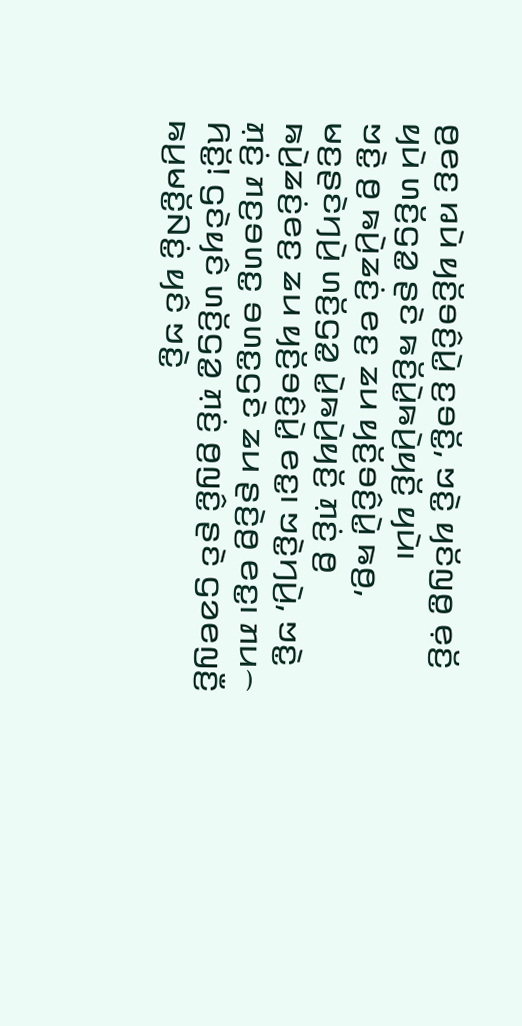ꤥ꤬ꤕꤢ꤬ ꤙꤣꤧ ꤟꤢꤩ꤬ꤋꤢꤨ꤬ꤣꤧ꤭ ꤢ꤬ꤋꤢꤩ꤭, ꤠꤢꤧ꤭ ꤟꤢꤩꤜꤥ꤭ ꤕ꤫ꤢꤩ꤬ ꤟꤣꤧ ꤛꤢꤩ꤬ꤞꤤ꤭ ꤔꤢꤧ ꤒꤢꤩ꤬ꤣꤧ꤭ꤒꤣꤧ꤬ꤟꤢꤩ꤬ ꤟꤣꤧ꤯
ꤠꤢꤧ꤭ ꤥ꤬ ꤒꤣꤧ꤬ꤘꤢꤦ꤬ ꤕꤢ꤬ ꤘꤣ ꤟꤢꤩ꤬ꤋꤢꤨ꤬ꤣꤧ꤭ ꤒꤥ꤬, ꤗꤢ꤬ꤔꤢꤧꤚꤣꤧ꤬ ꤛꤢꤩ꤬ꤞꤤ꤭ ꤣꤧ꤭ꤒꤣꤧ꤬ꤟꤢꤩ꤬ ꤊ꤫ꤢꤦ꤬ ꤥ꤬ ꤒꤣꤧ꤬ꤘꤢꤦ꤬ꤕꤢ꤬ ꤘꤣ ꤟꤢꤩ꤬ꤋꤢꤨ꤬ꤣꤧ꤭ ꤕꤢ꤭꤯ ꤠꤢꤧ꤭ꤚꤣꤧ꤬, ꤠꤢꤧ꤭ ꤊ꤫ꤢꤦ꤬ ꤊꤢ꤬ꤋꤛꤢ꤭ ꤋꤛꤢ꤭ꤞꤢꤧ ꤘꤣ ꤔꤢꤧ꤬ꤥ꤬ ꤕꤢ꤭꤯ ꤊꤣ꤮ ꤖꤢꤩ꤭! ꤞꤢꤧꤟꤢꤨ ꤛꤢꤩ꤬ꤞꤤ꤭ ꤊ꤫ꤢꤦ꤬ ꤥ꤬ꤜꤢꤨ꤭ ꤔꤢꤧ ꤞꤤꤕꤜꤢꤪ꤬ ꤒꤣ꤬ꤗꤢꤩ꤭ꤡꤢꤦ꤭ ꤟꤢꤨ ꤠꤢꤧ꤭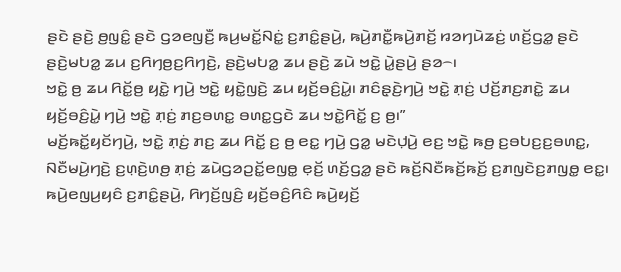ꤔꤢꤧ ꤔꤢꤧ꤬ ꤥ꤬ꤜꤢꤨ꤭ ꤔꤢꤧ ꤞꤤꤕꤜꤢꤪ꤬ ꤒꤣ꤬ꤗꤢꤩ꤭ꤡꤢꤦ꤭ ꤢ꤬ꤊꤢꤨ꤭ꤔꤣꤧ꤬, ꤒꤣꤧ꤬ꤊꤢꤪ꤭ꤒꤣꤧ꤬ꤊꤢꤩ꤬ ꤙꤤꤚꤣꤧꤘꤢꤦ꤬ ꤛꤢꤩ꤬ꤞꤤ꤭ ꤔꤢꤧ ꤔꤢꤧ꤬ꤗꤝꤤ꤭ ꤘꤣ ꤢ꤬ꤖꤚꤥ꤬ꤢ꤬ꤖꤚꤢꤧ꤬, ꤔꤢꤧ꤬ꤗꤝꤤ꤭ ꤘꤣ ꤔꤢꤧ꤬ ꤘꤣꤧ ꤠꤢꤧ꤭ ꤣꤧ꤭ꤔꤣꤧ꤬ ꤔꤤ꤮꤯
ꤠꤢꤧ꤭ ꤥ꤬ ꤘꤣ ꤖꤢꤩ꤭ꤥ꤬ ꤟꤢꤧ꤭ ꤚꤣꤧ꤬ ꤠꤢꤧ꤭ ꤟꤢꤧ꤭ꤜꤢꤧ꤬ ꤘꤣ ꤟꤢꤩ꤬ꤋꤢꤨ꤬ꤣꤧ꤭꤯ ꤊꤢꤨꤔ꤫ꤢꤧ꤬ꤚꤣꤧ꤬ ꤠꤢꤧ꤭ ꤊ꤫ꤢꤦ꤬ ꤓꤢꤩ꤬ꤊꤢ꤬ꤊꤢꤧ꤭ ꤘꤣ ꤟꤢꤩ꤬ꤋꤢꤨ꤬ꤣꤧ꤭ ꤚꤣꤧ꤬ ꤠꤢꤧ꤭ ꤊ꤫ꤢꤦ꤬ ꤊꤢ꤬ꤋꤛꤢ꤭ ꤋꤛꤢ꤭ꤞꤢꤧ ꤘꤣ ꤠꤢꤧ꤭ꤖꤢꤩ꤭ ꤢ꤬ ꤥ꤬꤯”
ꤗꤢꤩ꤬ꤒꤢꤩ꤭ꤟꤢꤩꤚꤣꤧ꤬, ꤠꤢꤧ꤭ ꤊ꤫ꤢꤦ꤬ ꤊꤢ꤬ ꤘꤣ ꤖꤢꤩ꤭ ꤢ꤬ ꤥ꤬ ꤕꤢ꤭ ꤚꤣꤧ꤬ ꤞꤤ꤭ ꤗꤢꤧꤓ꤫ꤣꤧ꤬ ꤕꤢ꤬ ꤠꤢꤧ꤭ ꤒꤥ꤬ ꤢ꤬ꤋꤝꤢ꤬ꤢ꤬ꤋꤛꤢ꤭, ꤡꤢꤪꤗꤣꤧ꤬ꤚꤢꤧ꤬ ꤢ꤬ꤛ꤫ꤢꤧ꤬ꤛꤥ꤬ ꤊ꤫ꤢꤦ꤬ ꤘꤣꤧꤞꤤꤑꤢꤩ꤭ꤕꤜꤥ꤭ ꤕ꤫ꤢꤩ꤬ ꤛꤢꤩ꤬ꤞꤤ꤭ ꤔꤢꤧ ꤒꤢꤩ꤬ꤡꤢꤪꤒꤢꤩ꤬ꤒꤢꤩ꤬ ꤢ꤬ꤊꤜꤢꤧꤢ꤬ꤊꤜꤥ꤭ ꤕꤢ꤭꤯
ꤒꤣꤧ꤬ꤕꤜꤣ꤬ꤟꤢꤨ ꤢ꤬ꤊꤢꤨ꤭ꤔꤣꤧ꤬, ꤖꤚꤢꤩ꤬ꤜꤢꤨ꤬ ꤟꤢꤩ꤬ꤋꤢꤨ꤬ꤖꤢꤨ ꤒꤣꤧ꤬ꤟꤢꤩ꤬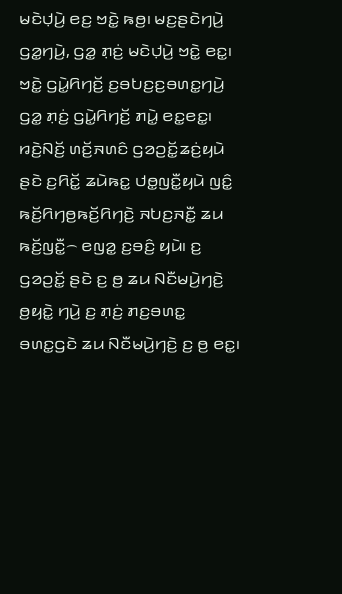ꤗꤢꤧꤓ꤫ꤣꤧ꤬ ꤕꤢ꤬ ꤠꤢꤧ꤭ ꤒꤥ꤬꤯ ꤗꤢ꤬ꤔꤢꤧꤚꤣꤧ꤬ ꤞꤤ꤭ꤚꤣꤧ꤬, ꤞꤤ꤭ ꤊ꤫ꤢꤦ꤬ ꤗꤢꤧꤓ꤫ꤣꤧ꤬ ꤠꤢꤧ꤭ ꤕꤢ꤭꤯ ꤠꤢꤧ꤭ ꤞꤣꤧ꤭ꤖꤚꤢꤩ꤬ ꤢ꤬ꤋꤝꤢ꤬ꤢ꤬ꤋꤛꤢ꤭ꤚꤣꤧ꤬ ꤞꤤ꤭ ꤊ꤫ꤢꤦ꤬ ꤞꤣꤧ꤭ꤖꤚꤢꤩ꤬ ꤊꤣꤧ꤭ ꤕꤢ꤭ꤕꤢ꤭꤯
ꤙꤢꤧ꤬ꤡꤢꤩ꤬ ꤛꤢꤩ꤬ꤏꤛꤢꤨ ꤞꤤꤑꤢꤩ꤭ꤘꤢꤦ꤬ꤟꤣꤧ ꤔꤢꤧ ꤢ꤬ꤖꤢꤩ꤭ ꤘꤣꤧꤒꤢ꤭ ꤓꤥ꤭ꤜꤢꤪ꤭ꤟꤣꤧ ꤜꤢꤨ꤭ ꤒꤢꤩ꤬ꤖꤚꤥ꤬ꤒꤢꤩ꤬ꤖꤚꤢꤧ꤬ ꤏꤝꤢ꤬ꤏꤢꤪ꤭ ꤘꤣ ꤒꤢꤩ꤬ꤜꤢꤪ꤭꤮ ꤕꤜꤤ꤭ ꤢ꤬ꤋꤢꤨ꤬ ꤟꤣꤧ꤯ ꤢ꤬ ꤞꤤꤑꤢꤩ꤭ ꤔꤢꤧ ꤢ꤬ ꤥ꤬ ꤘꤣ ꤡꤢꤪꤗꤣꤧ꤬ꤚꤢꤧ꤬ ꤥ꤬ꤟꤢꤧ꤭ ꤚꤣꤧ꤬ ꤢ꤬ ꤊ꤫ꤢꤦ꤬ ꤊꤢ꤬ꤋꤛꤢ꤭ ꤋꤛꤢ꤭ꤞꤢꤧ ꤘꤣ ꤡꤢꤪꤗꤣꤧ꤬ꤚꤢꤧ꤬ ꤢ꤬ ꤥ꤬ ꤕꤢ꤭꤯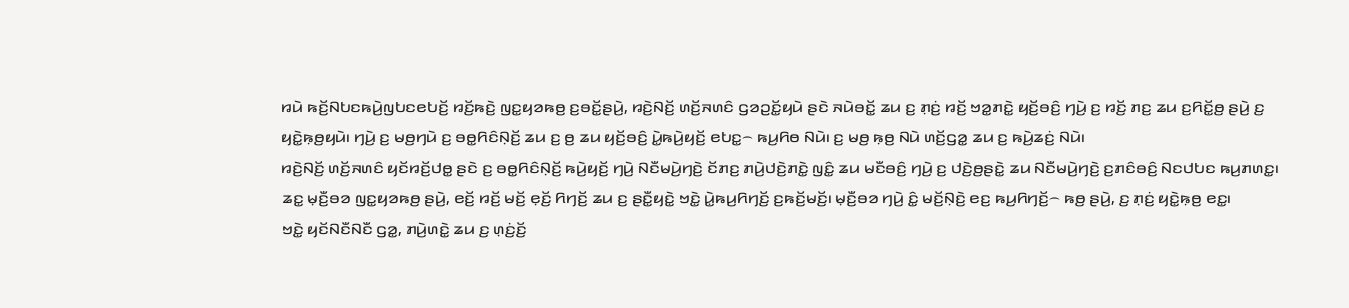ꤙꤣꤧ ꤒꤢꤩ꤬ꤡꤝꤢꤒꤣꤧ꤬ꤜꤝꤢꤕꤝꤢꤩ꤬ ꤙꤢꤩ꤬ꤒꤢꤧ꤬ ꤜꤢ꤭ꤟꤤꤒꤥ꤬ ꤢ꤬ꤋꤢꤩ꤭ꤔꤣꤧ꤬, ꤙꤢꤧ꤬ꤡꤢꤩ꤬ ꤛꤢꤩ꤬ꤏꤛꤢꤨ ꤞꤤꤑꤢꤩ꤭ꤟꤣꤧ ꤔꤢꤧ ꤏꤣꤧꤋꤢꤩ꤭ ꤘꤣ ꤢ꤬ ꤊ꤫ꤢꤦ꤬ ꤙꤢꤩ꤬ ꤠꤤ꤭ꤊꤢꤧ꤭ ꤟꤢꤩ꤬ꤋꤢꤨ꤬ ꤚꤣꤧ꤬ ꤢ꤬ ꤙꤢꤩ꤬ ꤊꤢ꤬ ꤘꤣ ꤢ꤬ꤖꤢꤩ꤭ꤥ꤬ ꤔꤣꤧ꤬ ꤢ꤬ ꤟꤢꤧ꤭ꤒ꤫ꤥ꤬ꤟꤣꤧ꤯ ꤚꤣꤧ꤬ ꤢ꤬ ꤗꤥ꤬ꤚꤣꤧ ꤢ꤬ ꤋꤥ꤭ꤖꤢꤨꤡ꤫ꤢꤩ꤬ ꤘꤣ ꤢ꤬ ꤥ꤬ ꤘꤣ ꤟꤢꤩ꤬ꤋꤢꤨ꤬ ꤣꤧ꤭ꤒꤣꤧ꤬ꤟꤢꤩ꤬ ꤕꤝꤢ꤭꤮ ꤒꤣ꤬ꤖꤥ ꤡꤣꤧ꤯ ꤢ꤬ ꤗꤥ꤬ ꤒ꤫ꤥ꤬ ꤡꤣꤧ ꤛꤢꤩ꤬ꤞꤤ꤭ ꤘꤣ ꤢ꤬ ꤒꤣꤧ꤬ꤘꤢꤦ꤬ ꤡꤣꤧ꤯
ꤙꤢꤧ꤬ꤡꤢꤩ꤬ ꤛꤢꤩ꤬ꤏꤛꤢꤨ ꤟꤢꤩꤙꤢꤩ꤬ꤓꤥ꤭ ꤔꤢꤧ ꤢ꤬ ꤋꤥ꤭ꤖꤢꤨꤡ꤫ꤢꤩ꤬ ꤒꤣꤧ꤬ꤟꤢꤩ꤬ ꤚꤣꤧ꤬ ꤡꤢꤪꤗꤣꤧ꤬ꤚꤢꤧ꤬ ꤢꤩꤊꤢ꤬ ꤊꤣꤧ꤬ꤓꤢꤧ꤬ꤊꤢꤧ꤭ ꤜꤢꤨ꤭ ꤘꤣ ꤗꤢꤪꤋꤢꤨ꤬ ꤚꤣꤧ꤬ ꤢ꤬ ꤓꤢꤧ꤬ꤥ꤬ꤔꤢꤧ꤭ ꤘꤣ ꤡꤢꤪꤗꤣꤧ꤬ꤚꤢꤧ꤬ ꤢ꤬ꤊꤢꤨꤋꤢꤨ꤬ ꤡꤢꤓꤝꤢ ꤒꤣ꤬ꤊꤛꤢ꤭꤯
ꤘꤢ꤭ ꤗ꤫ꤢꤪ꤬ꤋꤤ ꤜꤢ꤭ꤟꤤꤒꤥ꤬ ꤔꤣꤧ꤬, ꤕꤢꤩ꤬ ꤙꤢꤩ꤬ ꤗꤢꤩ꤬ ꤕ꤫ꤢꤩ꤬ ꤖꤚꤢꤩ꤬ ꤘꤣ ꤢ꤬ ꤔꤢꤪ꤭ꤟꤢꤧ꤭ ꤠꤢꤧ꤭ ꤣꤧ꤭ꤒꤣ꤬ꤖꤚꤢꤩ꤬ ꤢ꤬ꤒꤢꤩ꤬ꤗꤢꤩ꤬꤯ ꤗ꤫ꤢꤪ꤬ꤋꤤ ꤚꤣꤧ꤬ ꤢꤨ꤭ ꤗꤢꤩ꤬ꤡ꤫ꤢꤧ꤬ ꤕꤢ꤬ ꤒꤣ꤬ꤖꤚꤢꤩ꤬꤮ ꤒꤥ꤬ ꤔꤣꤧ꤬, ꤢ꤬ ꤊ꤫ꤢꤦ꤬ ꤟꤢꤧ꤭ꤒ꤫ꤥ꤬ ꤕꤢ꤭꤯
ꤠꤢꤧ꤭ ꤟꤢꤩꤡꤢꤪꤡꤢꤪ ꤞꤤ꤭, ꤊꤣꤧ꤬ꤛꤢꤧ꤭ ꤘꤣ ꤢ꤬ ꤛ꤫ꤢꤦ꤬ꤢꤩ꤬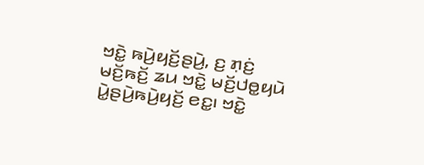ꤠꤢꤧ꤭ ꤒꤣꤧ꤬ꤟꤢꤩ꤬ꤔꤣꤧ꤬, ꤢ꤬ ꤊ꤫ꤢꤦ꤬ ꤗꤢꤩ꤬ꤒꤢꤩ꤬ ꤘꤣ ꤠꤢꤧ꤭ ꤗꤢꤩ꤬ꤓꤥ꤭ꤟꤣꤧ ꤣꤧ꤭ꤔꤣꤧ꤬ꤒꤣꤧ꤬ꤟꤢꤩ꤬ ꤕꤢ꤭꤯ ꤠꤢꤧ꤭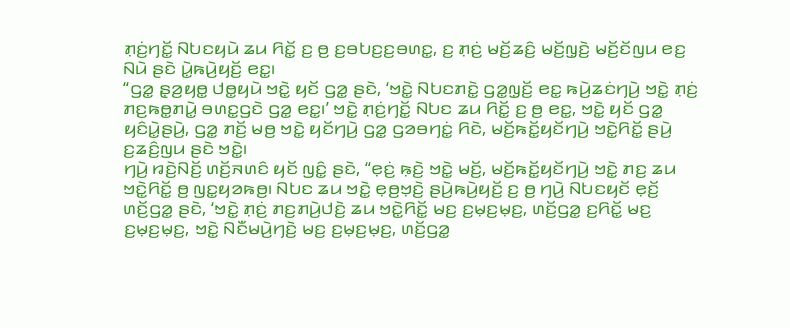ꤊ꤫ꤢꤦ꤬ꤚꤢꤩ꤭ ꤡꤝꤢꤟꤣꤧ ꤘꤣ ꤖꤢꤩ꤭ ꤢ꤬ ꤥ꤬ ꤢ꤬ꤋꤝꤢ꤬ꤢ꤬ꤋꤛꤢ꤭, ꤢ꤬ ꤊ꤫ꤢꤦ꤬ ꤗꤢꤩ꤬ꤘꤢꤨ꤬ ꤗꤢꤩ꤬ꤜ꤫ꤢꤧ꤬ ꤗꤢꤩ꤬ꤢꤩꤜꤣ ꤕꤢ꤬ ꤡꤣꤧ ꤔꤢꤧ ꤣꤧ꤭ꤒꤣꤧ꤬ꤟꤢꤩ꤬ ꤕꤢ꤭꤯
“ꤞꤤ꤭ ꤔ꤫ꤤ꤬ꤟꤥ꤭ ꤓꤥ꤭ꤟꤣꤧ ꤠꤢꤧ꤭ ꤟꤢꤩ ꤞꤤ꤭ ꤔꤢꤧ, ‘ꤠꤢꤧ꤭ ꤡꤝꤢꤊꤢꤧ꤭ ꤞꤤ꤭ꤜ꤫ꤢꤩ꤬ ꤕꤢ꤭ ꤒꤣꤧ꤬ꤘꤢꤦꤚꤣꤧ꤬ ꤠꤢꤧ꤭ ꤊ꤫ꤢꤦ꤬ ꤊꤢ꤬ꤒꤥ꤭ꤊꤣꤧ꤭ ꤋꤛꤢ꤭ꤞꤢꤧ ꤞꤤ꤭ ꤕꤢ꤭꤯’ ꤠꤢꤧ꤭ ꤊ꤫ꤢꤦ꤬ꤚꤢꤩ꤭ ꤡꤝꤢ ꤘꤣ ꤖꤢꤩ꤭ ꤢ꤬ ꤥ꤬ ꤕꤢ꤭, ꤠꤢꤧ꤭ ꤟꤢꤩ ꤞꤤ꤭ ꤟꤢꤨꤣꤧ꤭ꤔꤣꤧ꤬, ꤞꤤ꤭ ꤊꤢꤩ꤬ ꤗꤥ꤬ ꤠꤢꤧ꤭ ꤟꤢꤩꤚꤣꤧ꤬ ꤞꤤ꤭ ꤞꤤꤋꤚꤢꤦ꤭ ꤖꤢꤧ, ꤗꤢꤩ꤬ꤒꤢꤩ꤭ꤟꤢꤩꤚꤣꤧ꤬ ꤠꤢꤧ꤭ꤖꤢꤩ꤭ ꤔꤣꤧ꤬ ꤢ꤬ꤘꤢꤨ꤬ꤜꤣ ꤔꤢꤧ ꤠꤢꤧ꤭꤯
ꤚꤣꤧ꤬ ꤙꤢꤧ꤬ꤡꤢꤩ꤬ ꤛꤢꤩ꤬ꤏꤛꤢꤨ ꤟꤢꤩ ꤜꤢꤨ꤭ ꤔꤢꤧ, “ꤕ꤫ꤢꤦ꤬ ꤒ꤫ꤢꤧ꤬ ꤠꤢꤧ꤭ ꤗꤢꤩ꤬, ꤗꤢꤩ꤬ꤒꤢꤩ꤭ꤟꤢꤩꤚꤣꤧ꤬ ꤠꤢꤧ꤭ ꤊꤢ꤬ ꤘꤣ ꤠꤢꤧ꤭ꤖꤢꤩ꤭ ꤥ꤬ ꤜꤢ꤭ꤟꤤꤒꤥ꤬꤯ ꤡꤝꤢ ꤘꤣ ꤠꤢꤧ꤭ ꤕ꤫ꤥ꤬ꤠ꤫ꤢꤧ꤬ ꤔꤣꤧ꤬ꤒꤣꤧ꤬ꤟꤢꤩ꤬ ꤢ꤬ ꤥ꤬ ꤚꤣꤧ꤬ ꤡꤝꤢꤟꤢꤩ ꤕ꤫ꤢꤩ꤬ ꤛꤢꤩ꤬ꤞꤤ꤭ ꤔꤢꤧ, ‘ꤠꤢꤧ꤭ ꤊ꤫ꤢꤦ꤬ ꤊꤢ꤬ꤊꤣꤧ꤬ꤓꤢꤧ꤬ ꤘꤣ ꤠꤢꤧ꤭ꤖꤢꤩ꤭ ꤗꤢ꤬ ꤢ꤬ꤗ꤫ꤢ꤬ꤗ꤫ꤢ꤬, ꤛꤢꤩ꤬ꤞꤤ꤭ ꤢ꤬ꤖꤢꤩ꤭ ꤗꤢ꤬ ꤢ꤬ꤗ꤫ꤢ꤬ꤗ꤫ꤢ꤬, ꤠꤢꤧ꤭ ꤡꤢꤪꤗꤣꤧ꤬ꤚꤢꤧ꤬ ꤗꤢ꤬ ꤢ꤬ꤗ꤫ꤢ꤬ꤗ꤫ꤢ꤬, ꤛꤢꤩ꤬ꤞꤤ꤭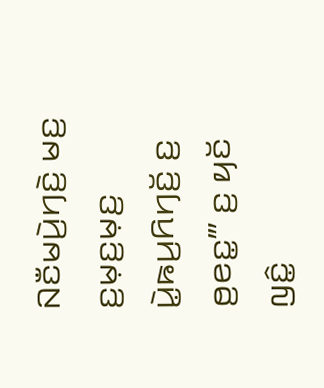ꤡꤢꤪꤗꤣꤧ꤬ꤚꤢꤧ꤬ ꤗꤢ꤬ ꤢ꤬ꤗ꤫ꤢ꤬ꤗ꤫ꤢ꤬ ꤣꤧ꤭ꤒꤣ꤬ꤖꤚꤢꤩ꤬ ꤢ꤬ ꤥ꤬ꤕꤢ꤭’” ꤢ꤬ ꤟꤢꤩ ꤜꤢꤨ꤭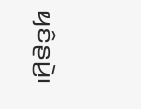ꤟꤢꤨꤔꤣꤧ꤬꤯